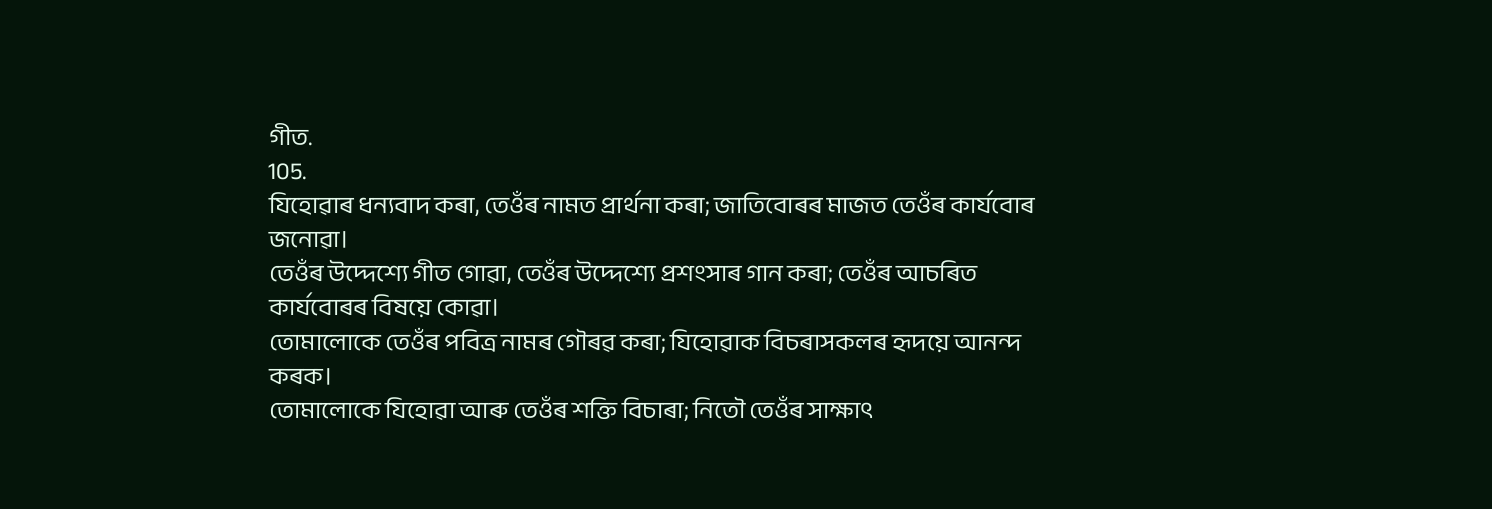গীত.
105.
যিহোৱাৰ ধন্যবাদ কৰা, তেওঁৰ নামত প্ৰাৰ্থনা কৰা; জাতিবোৰৰ মাজত তেওঁৰ কাৰ্যবোৰ জনোৱা।
তেওঁৰ উদ্দেশ্যে গীত গোৱা, তেওঁৰ উদ্দেশ্যে প্ৰশংসাৰ গান কৰা; তেওঁৰ আচৰিত কাৰ্যবোৰৰ বিষয়ে কোৱা।
তোমালোকে তেওঁৰ পবিত্ৰ নামৰ গৌৰৱ কৰা; যিহোৱাক বিচৰাসকলৰ হৃদয়ে আনন্দ কৰক।
তোমালোকে যিহোৱা আৰু তেওঁৰ শক্তি বিচাৰা; নিতৌ তেওঁৰ সাক্ষাৎ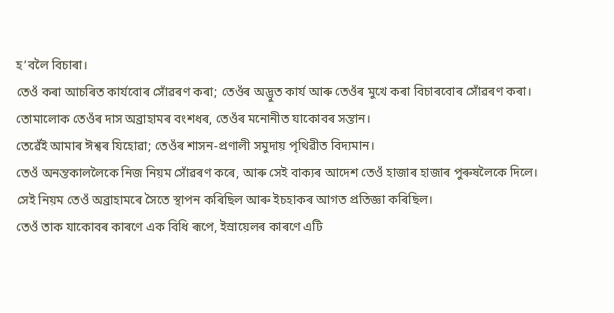হ’বলৈ বিচাৰা।
তেওঁ কৰা আচৰিত কাৰ্যবোৰ সোঁৱৰণ কৰা; তেওঁৰ অদ্ভুত কার্য আৰু তেওঁৰ মুখে কৰা বিচাৰবোৰ সোঁৱৰণ কৰা।
তোমালোক তেওঁৰ দাস অব্ৰাহামৰ বংশধৰ, তেওঁৰ মনোনীত যাকোবৰ সন্তান।
তেৱেঁই আমাৰ ঈশ্বৰ যিহোৱা; তেওঁৰ শাসন-প্ৰণালী সমুদায় পৃথিৱীত বিদ্যমান।
তেওঁ অনন্তকাললৈকে নিজ নিয়ম সোঁৱৰণ কৰে, আৰু সেই বাক্যৰ আদেশ তেওঁ হাজাৰ হাজাৰ পুৰুষলৈকে দিলে।
সেই নিয়ম তেওঁ অব্ৰাহামৰে সৈতে স্থাপন কৰিছিল আৰু ইচহাকৰ আগত প্রতিজ্ঞা কৰিছিল।
তেওঁ তাক যাকোবৰ কাৰণে এক বিধি ৰূপে, ইস্ৰায়েলৰ কাৰণে এটি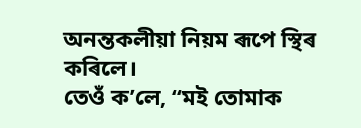অনন্তকলীয়া নিয়ম ৰূপে স্থিৰ কৰিলে।
তেওঁ ক’লে, “মই তোমাক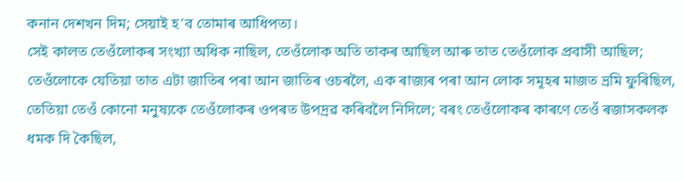কনান দেশখন দিম; সেয়াই হ’ব তোমাৰ আধিপত্য।
সেই কালত তেওঁলোকৰ সংখ্যা অধিক নাছিল, তেওঁলোক অতি তাকৰ আছিল আৰু তাত তেওঁলোক প্ৰবাসী আছিল;
তেওঁলোকে যেতিয়া তাত এটা জাতিৰ পৰা আন জাতিৰ ওচৰলৈ, এক ৰাজ্যৰ পৰা আন লোক সমূহৰ মাজত ভ্ৰমি ফুৰিছিল,
তেতিয়া তেওঁ কোনো মনুষ্যকে তেওঁলোকৰ ওপৰত উপদ্রৱ কৰিবলৈ নিদিলে; বৰং তেওঁলোকৰ কাৰণে তেওঁ ৰজাসকলক ধমক দি কৈছিল,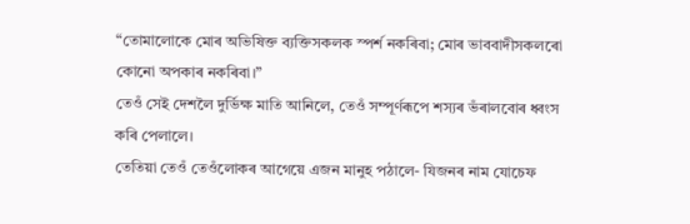“তোমালোকে মোৰ অভিষিক্ত ব্যক্তিসকলক স্পর্শ নকৰিবা; মোৰ ভাববাদীসকলৰো কোনো অপকাৰ নকৰিবা।”
তেওঁ সেই দেশলৈ দুৰ্ভিক্ষ মাতি আনিলে, তেওঁ সম্পূর্ণৰূপে শস্যৰ ভঁৰালবোৰ ধ্বংস কৰি পেলালে।
তেতিয়া তেওঁ তেওঁলোকৰ আগেয়ে এজন মানুহ পঠালে- যিজনৰ নাম যোচেফ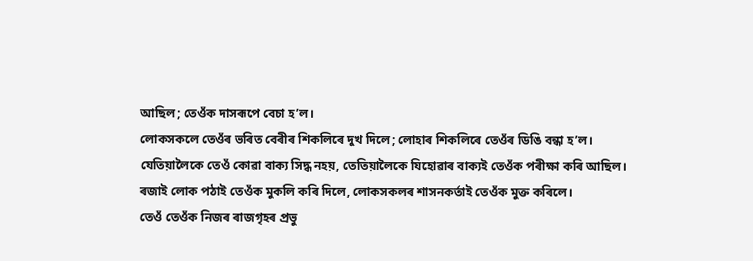আছিল; তেওঁক দাসৰূপে বেচা হ’ল।
লোকসকলে তেওঁৰ ভৰিত বেৰীৰ শিকলিৰে দুখ দিলে; লোহাৰ শিকলিৰে তেওঁৰ ডিঙি বন্ধা হ’ল।
যেতিয়ালৈকে তেওঁ কোৱা বাক্য সিদ্ধ নহয়, তেতিয়ালৈকে যিহোৱাৰ বাক্যই তেওঁক পৰীক্ষা কৰি আছিল।
ৰজাই লোক পঠাই তেওঁক মুকলি কৰি দিলে, লোকসকলৰ শাসনকর্তাই তেওঁক মুক্ত কৰিলে।
তেওঁ তেওঁক নিজৰ ৰাজগৃহৰ প্ৰভু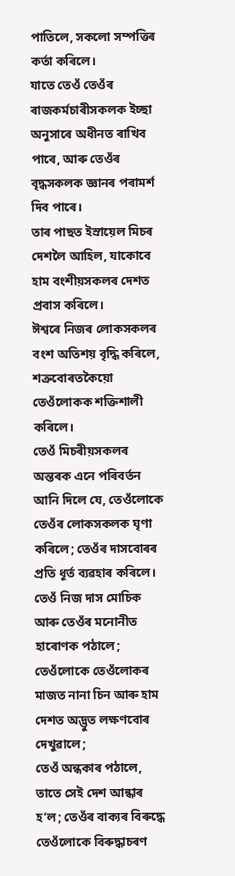পাতিলে, সকলো সম্পত্তিৰ কর্তা কৰিলে।
যাতে তেওঁ তেওঁৰ ৰাজকর্মচাৰীসকলক ইচ্ছা অনুসাৰে অধীনত ৰাখিব পাৰে, আৰু তেওঁৰ বৃদ্ধসকলক জ্ঞানৰ পৰামর্শ দিব পাৰে।
তাৰ পাছত ইস্ৰায়েল মিচৰ দেশলৈ আহিল, যাকোবে হাম বংশীয়সকলৰ দেশত প্ৰবাস কৰিলে।
ঈশ্বৰে নিজৰ লোকসকলৰ বংশ অতিশয় বৃদ্ধি কৰিলে, শত্ৰুবোৰতকৈয়ো তেওঁলোকক শক্তিশালী কৰিলে।
তেওঁ মিচৰীয়সকলৰ অন্তৰক এনে পৰিবর্তন আনি দিলে যে, তেওঁলোকে তেওঁৰ লোকসকলক ঘৃণা কৰিলে; তেওঁৰ দাসবোৰৰ প্রতি ধূর্ত ব্যৱহাৰ কৰিলে।
তেওঁ নিজ দাস মোচিক আৰু তেওঁৰ মনোনীত হাৰোণক পঠালে;
তেওঁলোকে তেওঁলোকৰ মাজত নানা চিন আৰু হাম দেশত অদ্ভুত লক্ষণবোৰ দেখুৱালে;
তেওঁ অন্ধকাৰ পঠালে, তাতে সেই দেশ আন্ধাৰ হ’ল; তেওঁৰ বাক্যৰ বিৰুদ্ধে তেওঁলোকে বিৰুদ্ধাচৰণ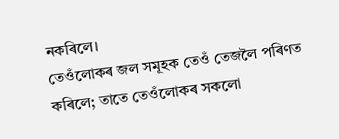নকৰিলে।
তেওঁলোকৰ জল সমূহক তেওঁ তেজলৈ পৰিণত কৰিলে; তাতে তেওঁলোকৰ সকলো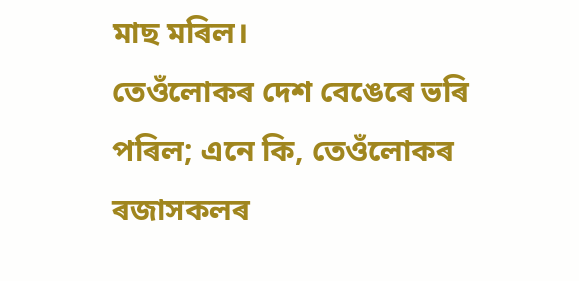মাছ মৰিল।
তেওঁলোকৰ দেশ বেঙেৰে ভৰি পৰিল; এনে কি, তেওঁলোকৰ ৰজাসকলৰ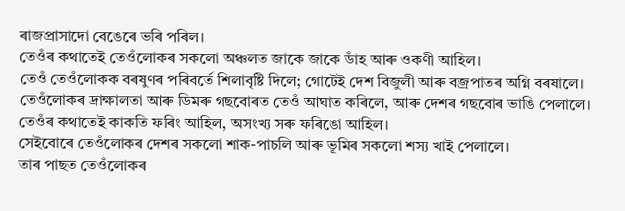ৰাজপ্রাসাদো বেঙেৰে ভৰি পৰিল।
তেওঁৰ কথাতেই তেওঁলোকৰ সকলো অঞ্চলত জাকে জাকে ডাঁহ আৰু ওকণী আহিল।
তেওঁ তেওঁলোকক বৰষুণৰ পৰিবর্তে শিলাবৃষ্টি দিলে; গোটেই দেশ বিজুলী আৰু বজ্ৰপাতৰ অগ্নি বৰষালে।
তেওঁলোকৰ দ্ৰাক্ষালতা আৰু ডিমৰু গছবোৰত তেওঁ আঘাত কৰিলে, আৰু দেশৰ গছবোৰ ভাঙি পেলালে।
তেওঁৰ কথাতেই কাকতি ফৰিং আহিল, অসংখ্য সৰু ফৰিঙো আহিল।
সেইবোৰে তেওঁলোকৰ দেশৰ সকলো শাক-পাচলি আৰু ভূমিৰ সকলো শস্য খাই পেলালে।
তাৰ পাছত তেওঁলোকৰ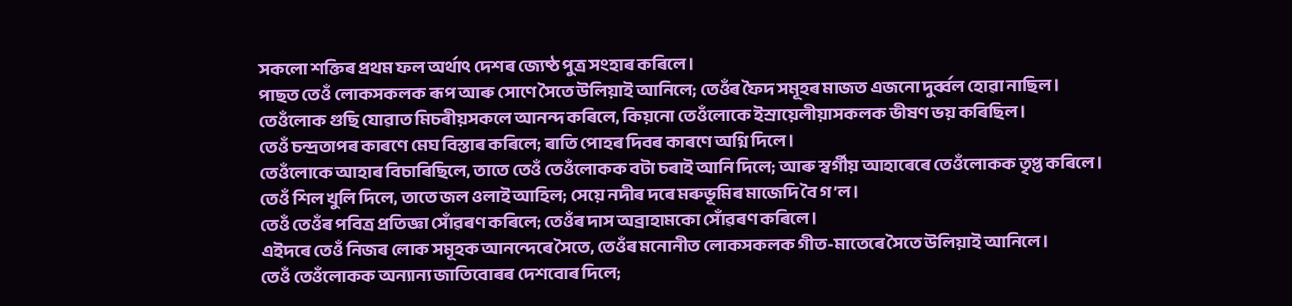সকলো শক্তিৰ প্রথম ফল অর্থাৎ দেশৰ জ্যেষ্ঠ পুত্র সংহাৰ কৰিলে।
পাছত তেওঁ লোকসকলক ৰূপ আৰু সোণে সৈতে উলিয়াই আনিলে; তেওঁৰ ফৈদ সমূহৰ মাজত এজনো দুৰ্ব্বল হোৱা নাছিল।
তেওঁলোক গুছি যোৱাত মিচৰীয়সকলে আনন্দ কৰিলে, কিয়নো তেওঁলোকে ইস্রায়েলীয়াসকলক ভীষণ ভয় কৰিছিল।
তেওঁ চন্দ্ৰতাপৰ কাৰণে মেঘ বিস্তাৰ কৰিলে; ৰাতি পোহৰ দিবৰ কাৰণে অগ্নি দিলে।
তেওঁলোকে আহাৰ বিচাৰিছিলে, তাতে তেওঁ তেওঁলোকক বটা চৰাই আনি দিলে; আৰু স্বর্গীয় আহাৰেৰে তেওঁলোকক তৃপ্ত কৰিলে।
তেওঁ শিল খুলি দিলে, তাতে জল ওলাই আহিল; সেয়ে নদীৰ দৰে মৰুভূমিৰ মাজেদি বৈ গ’ল।
তেওঁ তেওঁৰ পবিত্ৰ প্রতিজ্ঞা সোঁৱৰণ কৰিলে; তেওঁৰ দাস অব্ৰাহামকো সোঁৱৰণ কৰিলে।
এইদৰে তেওঁ নিজৰ লোক সমূহক আনন্দেৰে সৈতে, তেওঁৰ মনোনীত লোকসকলক গীত-মাতেৰে সৈতে উলিয়াই আনিলে।
তেওঁ তেওঁলোকক অন্যান্য জাতিবোৰৰ দেশবোৰ দিলে;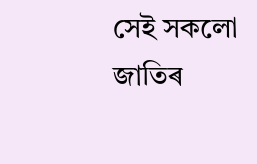সেই সকলো জাতিৰ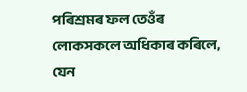পৰিশ্রমৰ ফল তেওঁৰ লোকসকলে অধিকাৰ কৰিলে,
যেন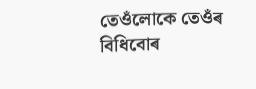তেওঁলোকে তেওঁৰ বিধিবোৰ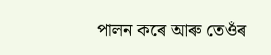পালন কৰে আৰু তেওঁৰ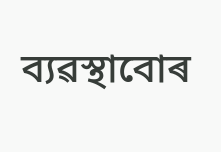ব্যৱস্থাবোৰ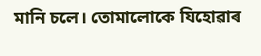মানি চলে। তোমালোকে যিহোৱাৰ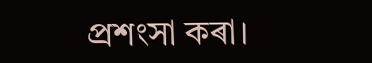প্রশংসা কৰা।